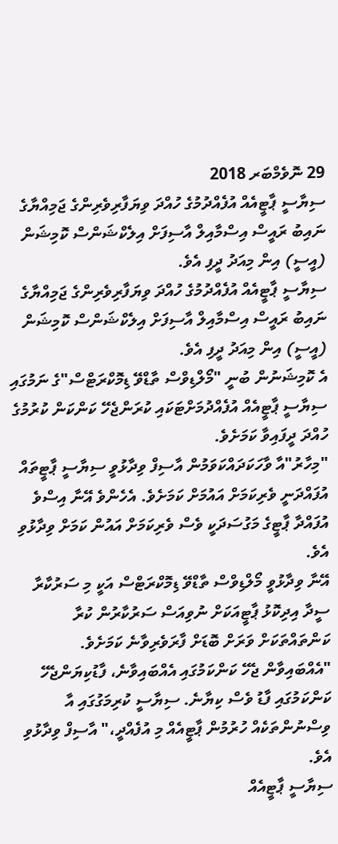29 ނޮވެމްބަރ 2018
ސިޔާސީ ޕާޓީއެއް އުފެއްދުމުގެ ހުއްދަ ވިޔަފާރިވެރިންގެ ޖަމިއްޔާގެ ނައިބު ރައީސް އިސްމާއިލް އާސިފަށް އިލެކްޝަންސް ކޮމިޝަން (އީސީ) އިން މިއަދު ދީފި އެވެ.
ސިޔާސީ ޕާޓީއެއް އުފެއްދުމުގެ ހުއްދަ ވިޔަފާރިވެރިންގެ ޖަމިއްޔާގެ ނައިބު ރައީސް އިސްމާއިލް އާސިފަށް އިލެކްޝަންސް ކޮމިޝަން (އީސީ) އިން މިއަދު ދީފި އެވެ.
އެ ކޮމިޝަނުން ބުނީ "މޯލްޑިވްސް ތާޑްވޭ ޑިމޮކްރަޓްސް"ގެ ނަމުގައި ސިޔާސީ ޕާޓީއެއް އުފެއްދުމަށްޓަކައި ކުރަންޖެހޭ ކަންކަން ކުރުމުގެ ހުއްދަ ދީފައިވާ ކަމަށެވެ.
"މިހާރު"އާ ވާހަކަދައްކަވަމުން އާސިފް ވިދާޅުވީ ސިޔާސީ ޕާޓީތައް އުފައްދަނީ ވެރިކަމަށް އައުމަށް ކަމަށެވެ. އެހެންވެ އޭނާ އިސްވެ އުފައްދާ ޕާޓީގެ މަގުސަދަކީ ވެސް ވެރިކަމަށް އައުން ކަމަށް ވިދާޅުވި އެވެ.
އޭނާ ވިދާޅުވީ މޯލްޑިވްސް ތާޑްވޭ ޑިމޮކްރަޓްސް އަކީ މި ސަރުކާރާ ސީދާ އިދިކޮޅު ޕާޓީއަކަށް ނުވިއަސް ސަރުކާރުން ކުރާ ކަންތައްތަކަށް ވަރަށް ބޮޑަށް ފާރަވެރިވާނެ ކަމަށެވެ.
"އެއްބައިވާން ޖެހޭ ކަންކަމުގައި އެއްބައިވާނެ، ފާޑުކިޔަންޖެހޭ ކަންކަމުގައި ފާޑު ވެސް ކިޔާނެ. ސިޔާސީ ކުރިމަގުގައި އާ ވިސްނުންތަކެއް ހުރުމުން ޕާޓީއެއް މި އުފެއްދީ،" އާސިފް ވިދާޅުވި އެވެ.
ސިޔާސީ ޕާޓީއެއް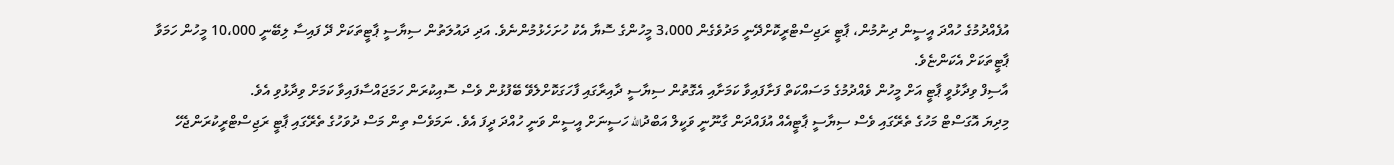އުފެއްދުމުގެ ހުއްދަ އީސީން ދިނުމުން، ޕާޓީ ރަޖިސްޓްރީކޮށްދޭނީ މަދުވެގެން 3،000 މީހުންގެ ސޮޔާ އެކު ހުށަހެޅުމުންނެވެ. އަދި ދައުލަތުން ސިޔާސީ ޕާޓީތަކަށް ދޭ ފައިސާ ލިބޭނީ 10،000 މީހުން ހަމަވާ ޕާޓީތަކަށް އެކަންޏެވެ.
އާސިފް ވިދާޅުވީ ޕާޓީ އަށް މީހުން ވެއްދުމުގެ މަސައްކަތް ފަށާފައިވާ ކަމަށާއި އެގޮތުން ސިޔާސީ ދާއިރާގައި ފާހަގަކޮށްލެވޭ ބޭފުޅުން ވެސް ސޮއިކުރަން ހަމަޖައްސާފައިވާ ކަމަށް ވިދާޅުވި އެވެ.
މިދިޔަ އޮގަސްޓް މަހުގެ ތެރޭގައި ވެސް ސިޔާސީ ޕާޓީއެއް އުފައްދަން ގާނޫނީ ވަކީލް އަބްދުالله ހަސީނަށް އީސީން ވަނީ ހުއްދަ ދީފަ އެވެ. ނަމަވެސް ތިން މަސް ދުވަހުގެ ތެރޭގައި ޕާޓީ ރަޖިސްޓްރީކުރަންޖެހޭ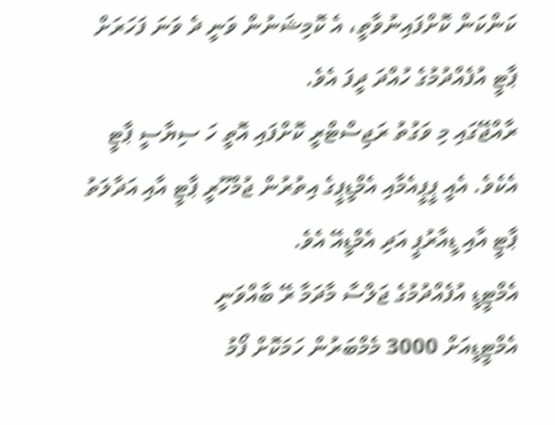ކަންކަން ކޮށްފައިނުވާތީ، އެ ކޮމިޝަނުން ވަނީ ދެ ވަނަ ފަހަރަށް ޕާޓީ އުފެއްދުމުގެ ހުއްދަ ދީފަ އެވެ.
ރާއްޖޭގައި މި ވަގުތު ރަޖިސްޓްރީ ކޮށްފައި އޮތީ ހަ ސިޔާސީ ޕާޓީ އެކެވެ. އެއީ ޕީޕީއެމާއި އެމްޑީޕީގެ އިތުރުން ޖުމްހޫރީ ޕާޓީ އާއި އަދާލަތު ޕާޓީ އާއި ޑީއާރުޕީ އަދި އެމްޑީއޭ އެވެ.
އެމްޓީޑީ އުފެއްދުމުގެ ޖަލްސާ މާދަމާ ރޭ ބާއްވަނީ
އެމްޓީޑީއަށް 3000 މެމްބަރުން ހަމަކޮށް ފޯމު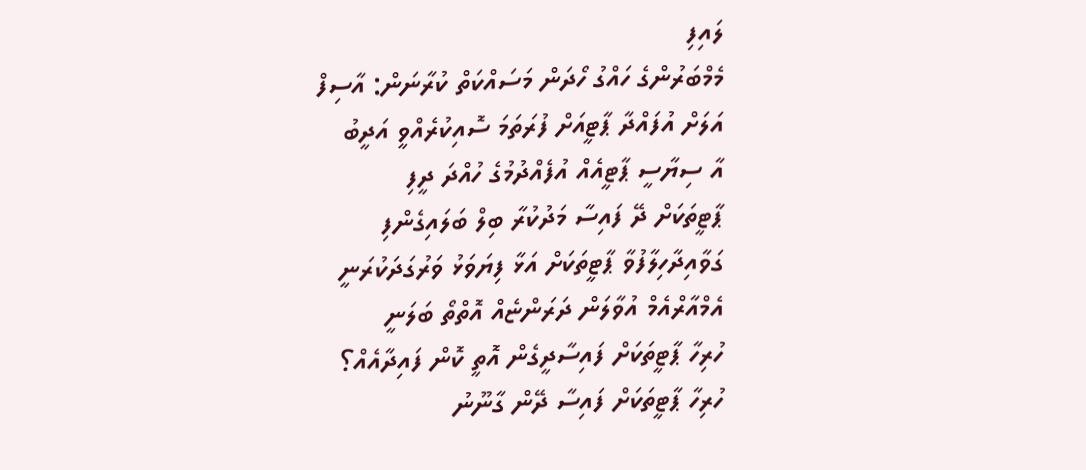ލައިފި
މެމްބަރުންގެ ހައްގު ހޯދަން މަސައްކަތް ކުރާނަން: އާސިފް
އަލަށް އުފައްދާ ޕާޓީއަށް ފުރަތަމަ ސޮއިކުރެއްވީ އަދީބު
އާ ސިޔާސީ ޕާޓީއެއް އުފެއްދުމުގެ ހުއްދަ ދީފި
ޕާޓީތަކަށް ދޭ ފައިސާ މަދުކުރާ ބިލް ބަލައިގެންފި
ގަވާއިދާހިލާފުވާ ޕާޓީތަކަށް އަޅާ ފިޔަވަޅު ވަރުގަދަކުރަނީ
އެމްއާރްއެމް އުވާލަން ދަރަންޏެއް އޮތްތޯ ބަލަނީ
ހުރިހާ ޕާޓީތަކަށް ފައިސާދީގެން އޮތީ ކޮން ފައިދާއެއް؟
ހުރިހާ ޕާޓީތަކަށް ފައިސާ ދޭން ގާނޫނު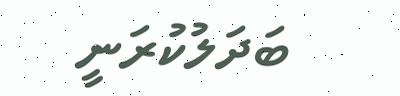ބަދަލުކުރަނީ